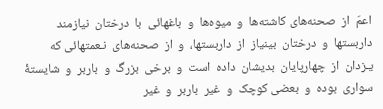اعمّ  از  صحنه‌های ‌کاشته‌ها  و  میوه‌ها  و  باغهائی  با  د‌رختان  نیازمند  داربستها  و  درختان  بینیاز  از  داربستها،  و  از  صحنه‌های  نـعمتهائی‌ که  یـزدان  از  چهارپایان  بدیشان  داده  است  و  برخی  بزرگ  و  باربر  و  شایستۀ  سواری  بوده  و  بعضی ‌کوچک  و  غیر  باربر  و  غیر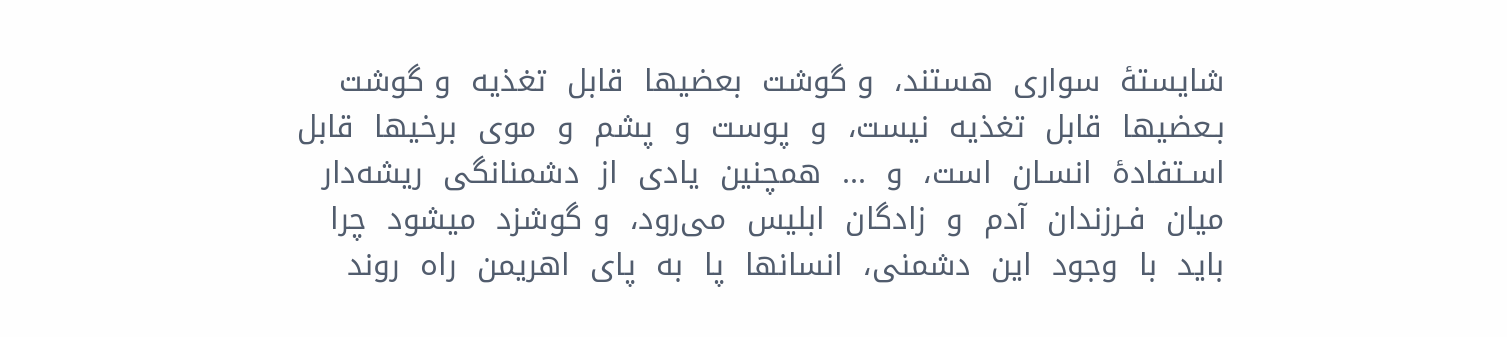شایستۀ  سواری  هستند،  و گوشت  بعضیها  قابل  تغذیه  و گوشت  بـعضیها  قابل  تغذیه  نیست‌،  و  پوست  و  پشم  و  موی  برخیها  قابل  اسـتفادۀ  انسـان  است‌،  و  ...  همچنین  یادی  از  دشمنانگی  ریشه‌دار  میان  فـرزندان  آدم  و  زادگان  ابلیس  می‌رود،  و گوشزد  میشود  چرا  باید  با  وجود  این  دشمنی‌،  انسانها  پا  به  پای  اهریمن  راه  روند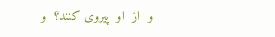و  از  او  پیروی ‌کنند؟  و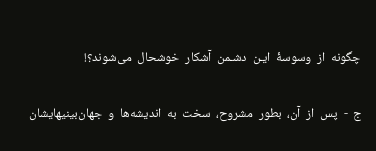چگونه  از  وسوسۀ  ایـن  دشـمن  آشکار  خوشحال  می‌شوند؟‌!

ج  -  پس  از  آ‌ن‌،  بطور  مشروح‌،  سخت  به  اندیشه‌ها  و  جهان‌بینیهایشان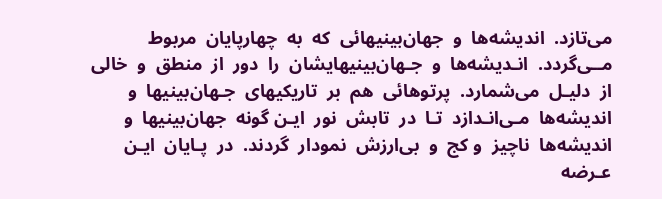می‌تازد.  اندیشه‌ها  و  جهان‌بینیهائی  که  به  چهارپایان  مربوط  مــی‌گردد.  انـدیشه‌ها  و  جـهان‌بینیهایشان  را  دور  از  منطق  و  خالی  از  دلیـل  می‌شمارد.  پرتوهائی  هم  بر  تاریکیهای  جـهان‌بینیها  و  اند‌یشه‌ها  مـی‌انـدازد  تـا  در  تابش  نور  ایـن گونه  جهان‌بینیها  و  اندیشه‌ها  ناچیز  و کج  و  بی‌ارزش  نمودار  گردند.  در  پـایان  ایـن  عـرضه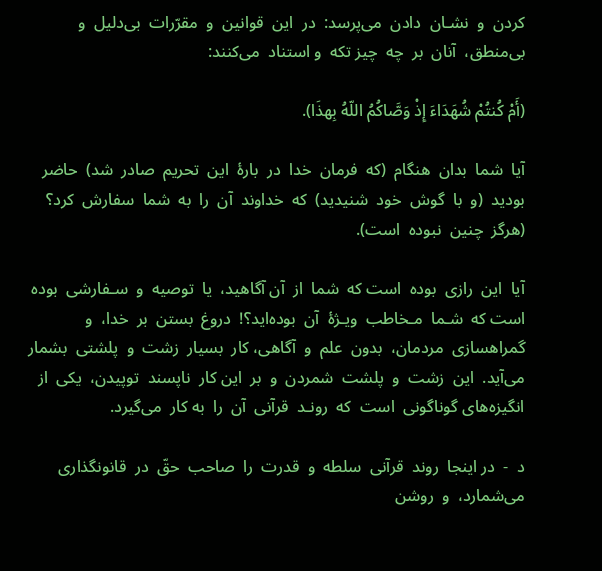کردن  و  نشـان  دادن  می‌پرسد:  در  این  قوانین  و  مقرّرات  بی‌دلیل  و  بی‌منطق‌،  آنان  بر  چه  چیز تکه  و استناد  می‌کنند:

(أَمْ كُنتُمْ شُهَدَاءَ إِذْ وَصَّاكُمُ اللّهُ بِهذَا).

آیا  شما  بدان  هنگام  (که  فرمان  خدا  در  بارۀ  این  تحریم  صادر  شد)  حاضر  بودید  (و  با  گوش  خود  شنیدید)  که  خداوند  آن  را  به  شما  سفارش  کرد؟  (هرگز  چنین  نبوده  است‌).

آیا  این  رازی  بوده  است ‌که  شما  از  آن ‌آگاهید،  یا  توصیه  و  سـفارشی  بوده  است‌ که  شـما  مـخاطب  ویـژۀ  آن  بوده‌اید؟‌!  دروغ  بستن  بر  خدا،  و  گمراهسازی  مردمان‌،  بدون  علم  و  آگاهی‌،‌ کار  بسیار  زشت  و  پلشتی  بشمار  می‌آید.  این  زشت  و  پلشت  شمردن  و  بر  این‌ کار  ناپسند  توپیدن‌،  یکی  از  انگیزه‌های‌ گوناگونی  است  که  رونـد  قرآنی  آن  را  به ‌کار  می‌گیرد.

د  -  در اینجا  روند  قرآنی  سلطه  و  قدرت  را  صاحب  حقّ  در  قانونگذاری  می‌شمارد،  و  روشن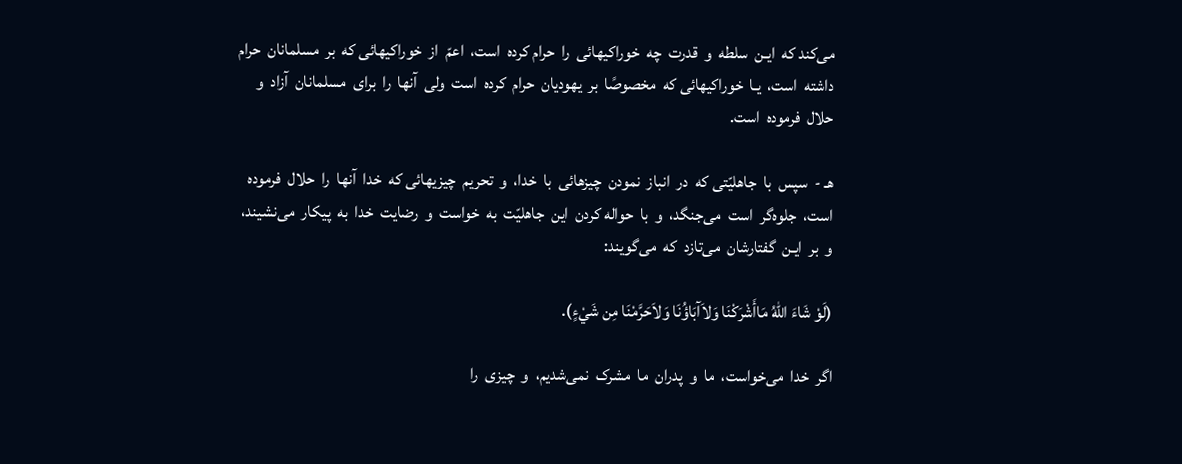می‌کند که  ایـن  سلطه  و  قدرت  چه  خوراکیهائی  را  حرام ‌کرده  است‌،  اعمّ  از  خوراکیهائی‌ که  بر  مسلمانان  حرام  داشته  است‌،  یـا  خوراکیهائی ‌که  مخصوصًا  بر  یهودیان  حرام  کرده  است  ولی  آنها  را  برای  مسلمانان  آزاد  و  حلال  فرموده  است‌.

هـ -  سپس  با  جاهلیّتی ‌که  در  انباز  نمودن  چیزهائی  با  خدا،  و  تحریم  چیزیهائی ‌که  خدا  آنها  را  حلال  فرموده  است‌،  جلوه‌گر  است  می‌جنگد،  و  با  حواله‌ کردن  این  جاهلیّت  به  خواست  و  رضایت  خدا  به  پیکار  می‌نشیند،  و  بر  ایـن  گفتارشان  می‌تازد  که  می‌گویند:

(لَوْ شَاءَ اللّهُ مَاأَشْرَكْنَا وَلاَآبَاؤُنَا وَلاَحَرَّمْنَا مِن شَيْءٍ).

اگر  خدا  می‌خواست‌،  ما  و  پدران  ما  مشرک  نمی‌شدیم‌،  و  چیزی  را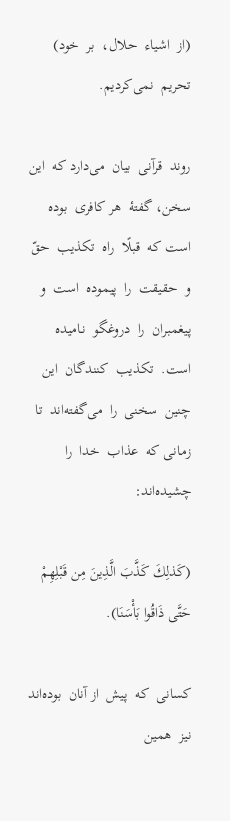(از  اشیاء  حلال‌،  بر  خود)  تحریم  نمی‌کردیم‌.

روند  قرآنی  بیان  می‌دارد که  این  سخن‌،‌ گفتۀ  هر کافری  بوده  است ‌که  قبلًا  راه  تکذیب  حقّ  و  حقیقت  را  پیموده  است  و  پیغمبران  را  دروغگو  نـامیده  است‌.  تکذیب  کنندگان  این  چنین  سخنی  را  می‌گفته‌اند  تا  زمـانی ‌که  عذاب  خدا  را  چشیده‌اند:

(كَذلِكَ كَذَّبَ الَّذِينَ مِن قَبْلِهِمْ حَتَّى ذَاقُوا بَأْسَنَا).

کسانی  که  پيش  از آنان  بوده‌اند  نیز  همین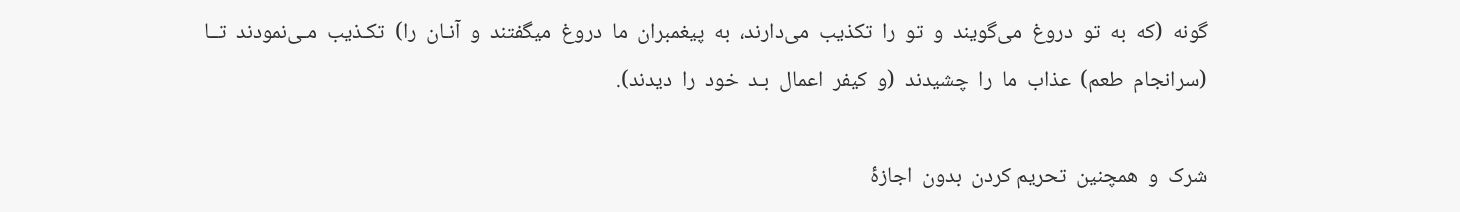گونه  (که  به  تو  دروغ  می‌گویند  و  تو  را  تکذیب  می‌دارند،  به  پیغمبران  ما  دروغ  میگفتند  و  آنـان  را)  تکـذیب  مـی‌نمودند  تــا  (سرانجام  طعم‌)  عذاب  ما  را  چشیدند  (و  کیفر  اعمال  بـد  خود  را  دیدند).

شرک  و  همچنین  تحریم ‌کردن  بدون  اجازۀ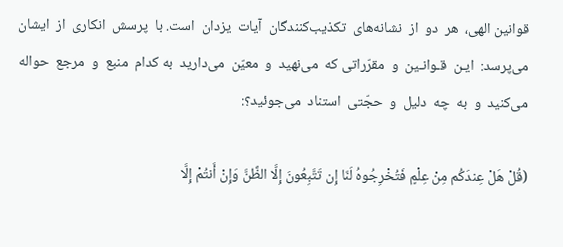قوانین ا‌لهی‌،  هر  دو  از  نشانه‌های  تکذیب‌کنندگان  آیات  یزدان  است‌. با  پرسش  انکاری  از  ایشان  می‌پرسد:  ایـن  قـوانـین  و  مقرّراتی ‌که  می‌نهید  و  معیّن  می‌دارید  به ‌کدام  منبع  و  مرجع  حواله  می‌کنید  و  به  چه  دلیل  و  حجّتی  استناد  می‌جوئید؟‌:

(قُلْ هَلْ عِندَكُم مِنْ عِلْمٍ فَتُخْرِجُوهُ لَنَا إِن تَتَّبِعُونَ إِلَّا الظَّنَّ وَإِنْ أَنتُمْ إِلَّا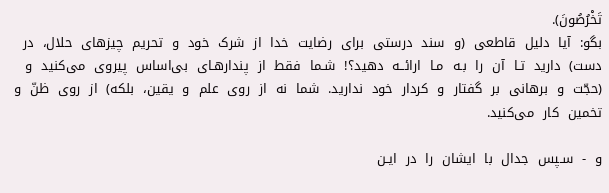تَخْرُصُونَ).
بگو:  آیا  دلیل  قاطعی  (و  سند  درستی  برای  رضایت  خدا  از  شرک  خود  و  تحریم  چیزهای  حلال‌،  در  دست‌)  دارید  تـا  آن  را  بـه  مـا  ارائــه  دهید؟‌!  شـما  فقط  از  پندارهـای  بی‌اساس  پیروی  می‌کنید  و  (حجّت  و  برهانی  بر  گفتار  و  کردار  خود  ندارید.  شما  نه  از  روی  علم  و  یقین‌،  بلکه‌)  از  روی  ظنّ  و  تخمین  کار  می‌کنید.

و  -  سـپس  جدال  با  ایشان  را  د‌ر  ایـن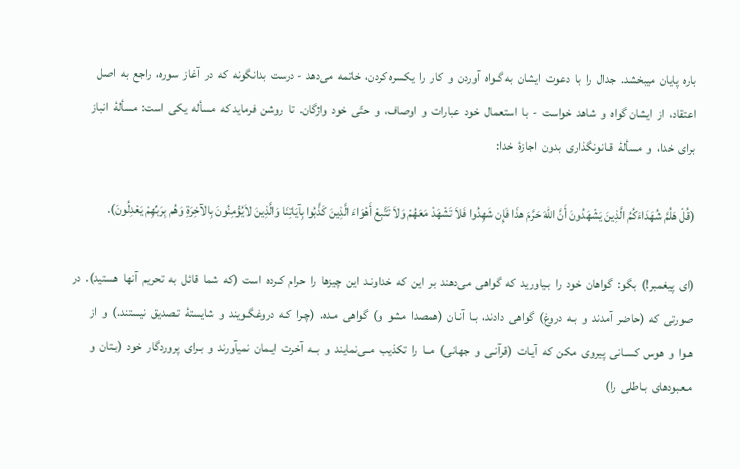باره  پایان  میبخشد.  جدال  را  با  دعوت  ایشان  به‌ گـواه  آوردن  و  کار  را  یکسره‌ کردن‌،  خاتمه  می‌دهد  - درست  بدانگونه  که  در  آغاز  سوره‌،  راجع  به  اصل  اعتقاد،  از  ایشان‌ گو‌اه  و  شاهد  خواست  -  با  استعمال  خود  عبارات  و  اوصاف‌،  و  حتّی  خود  واژگان‌.  تا  روشن  فرماید که  مسأله  یکی  است‌:  مسألۀ  انباز  برای  خدا،  و  مسألۀ  قـانونگذاری  بدون  اجازۀ  خدا:

(قُلْ هَلُمَّ شُهَدَاءَكُمُ الَّذِينَ يَشْهَدُونَ أَنَّ اللّهَ حَرَّمَ هذَا فَإِن شَهِدُوا فَلاَ تَشْهَدْ مَعَهُمْ وَلاَ تَتَّبِعْ أَهْوَاءَ الَّذِينَ كَذَّبُوا بِآيَاتِنَا وَالَّذِينَ لاَيُؤْمِنُونَ بِالآخِرَةِ وَهُم بِرَبِّهِمْ يَعْدِلُونَ).

(ای  پیغمبر!)  بگو:  گواهان  خود  را  بـیاورید  که  گواهی  می‌دهند  بر  این  که  خداونـد  این  چیزها  را  حرام  کـرده  است  (که  شما  قائل  به  تحریم  آنها  هستید).  در  صورتی  که  (حاضر  آمدند  و  بـه  دروغ‌)  گواهی  دادند،  بـا  آنـان  (همصدا  مشو  و)  گواهی  مـده‌.  (چـرا  کـه  دروغگـویند  و  شایستۀ  تـصدیق  نیستند.)  و  از  هـوا  و  هوس  کسـانی  پیروی  مکن  که  آیـات  (قرآنـی  و  جهانی‌)  مــا  را  تکذیب  مــی‌نمایند  و  بــه  آخرت  ایـمان  نمیآورند  و  بـرای  پروردگار  خود  (بـتان  و  مـعبودهای  بـاطلی  را)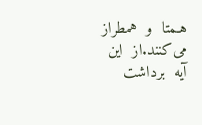هـمتا  و  همطراز  می‌کنند.از  این  آیه  برداشت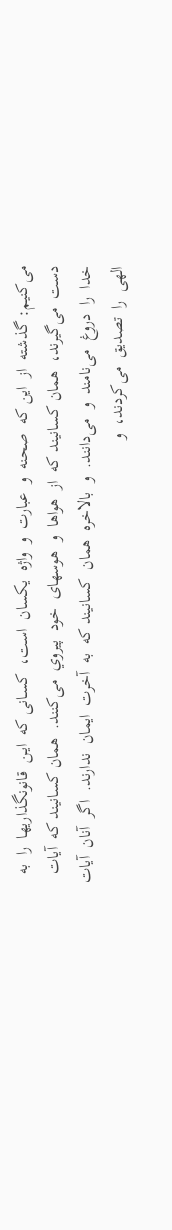می‌کنیم‌: گذشته  از  این ‌که  صحنه  و  عبارت  و  واژه  یکسان  است‌،  کسـانی كه  ایـن  قانونگذاریها  را  به  دست  می‌گیرند،  همان ‌کسانیند که  از  هواها  و  هوسهای  خود  پيروي  می‌کنند.  همان ‌کسانیند که  آیات  خدا  را  دروغ  می‌نامند  و  می‌دانند.  و  بالاخره  همان  کسانیند که  به  آخرت  ایمان  ندارند.  اگر  آنان  آیات  الهی  را  تصدیق  می‌کردند،  و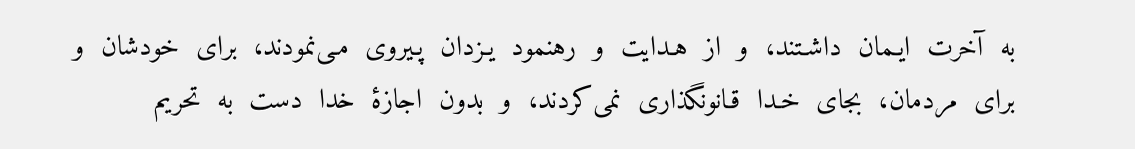به  آخرت  ایـمان  داشـتند،  و  از  هـدایت  و  رهنمود  یـزدان  پـیروی  مـی‌نمودند،  بر‌ای  خودشان  و  برای  مردمان‌،  بجای  خـدا  قـانونگذاری  نمی‌کردند،  و  بدون  اجازۀ  خدا  دست  به  تحریم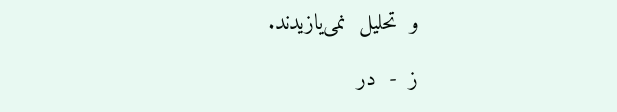و  تحلیل  نمی‌یازیدند.

ز  -  در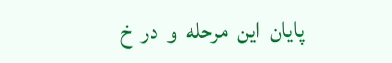پایان  این  مرحله  و  در  خ